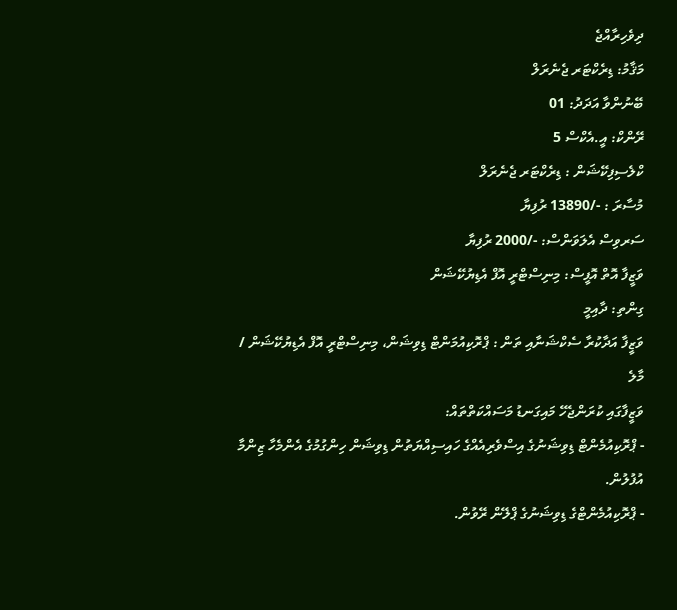ދިވެހިރާއްޖެ
މަޤާމު: ޑިރެކްޓަރ ޖެނެރަލް
ބޭނުންވާ އަދަދު: 01
ރޭންކް: އީ.އެކްސް 5
ކްލެސިފިކޭޝަން : ޑިރެކްޓަރ ޖެނެރަލް
މުސާރަ : -/13890 ރުފިޔާ
ސަރވިސް އެލަވަންސް: -/2000 ރުފިޔާ
ވަޒީފާ އޮތް އޮފީސް: މިނިސްޓްރީ އޮފް އެޑިޔުކޭޝަން
ގިންތި: ދާއިމީ
ވަޒީފާ އަދާކުރާ ސެކްޝަނާއި ތަން : ޕްރޮކިއުމަންޓް ޑިވިޝަން، މިނިސްޓްރީ އޮފް އެޑިޔުކޭޝަން / މާލެ
ވަޒީފާގައި ކުރަންޖެހޭ މައިގަނޑު މަސައްކަތްތައް:
- ޕްރޮކިއުމެންޓް ޑިވިޝަނުގެ އިސްވެރިއެއްގެ ހައިސިއްޔަތުން ޑިވިޝަން ހިންގުމުގެ އެންމެހާ ޒިންމާ އުފުލުން.
- ޕްރޮކިއުމެންޓްގެ ޑިވިޝަނުގެ ޕްލޭން ރޭވުން.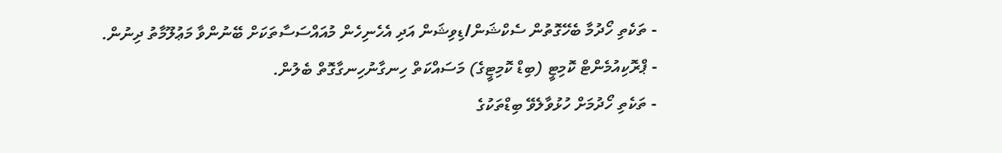- ތަކެތި ހޯދުމާ ބެހޭގޮތުން ސެކްޝަން/ޑިވިޝަން އަދި އެހެނިހެން މުއައްސަސާތަކަށް ބޭނުންވާ މަޢުލޫމާތު ދިނުން.
- ޕްރޮކިއުމެންޓް ކޮމިޓީ (ބިޑް ކޮމިޓީގެ) މަސައްކަތް ހިނގާނުހިނގާގޮތް ބެލުން.
- ތަކެތި ހޯދުމަށް ހުޅުވާލެވޭ ބިޑްތަކުގެ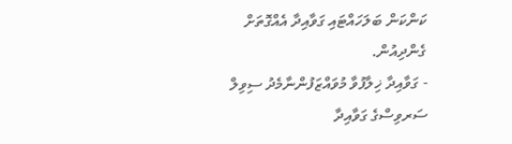ކަންކަން ބަލަހައްޓައި ގަވާއިދާ އެއްގޮތަށް ގެންދިއުން.
- ގަވާއިދާ ޚިލާފުވާ މުވައްޒަފުންނާމެދު ސިވިލް ސަރވިސްގެ ގަވާއިދާ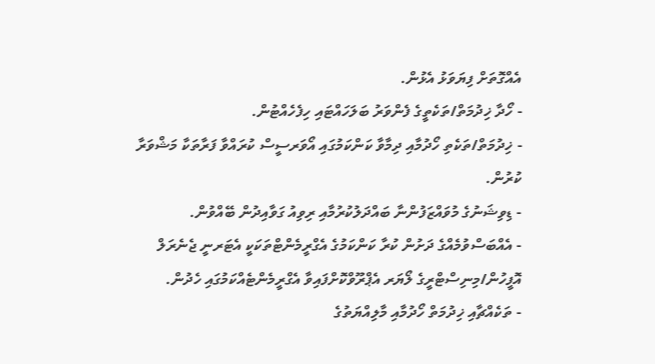އެއްގޮތަށް ފިޔަވަޅު އެޅުން.
- ހޯދާ ޚިދުމަތް/ތަކެތީގެ ފެންވަރު ބަލަހައްޓައި ހިފެހެއްޓުން.
- ޚިދުމަތް/ތަކެތި ހޯދުމާއި ދިމާވާ ކަންކަމުގައި އޯވަރސީސް ކުރައްވާ ފަރާތަކާ މަޝްވަރާ ކުރުން.
- ޑިވިޝަނުގެ މުވައްޒަފުންނާ ބައްދަލުކުރުމާއި ރިވިއު ގަވާއިދުން ބޭއްވުން.
- އެއްބަސްވުމެއްގެ ދަށުން ކުރާ ކަންކަމުގެ އެގްރީމެންޓްތަކަކީ އެޓަރނީ ޖެނެރަލް އޮފީހުން/މިނިސްޓްރީގެ ލޯޔަރ އެޕްރޫވްކޮށްފައިވާ އެގްރީމެންޓެއްކަމުގައި ހެދުން.
- ތަކެއްޗާއި ޚިދުމަތް ހޯދުމާއި މާލިއްޔަތުގެ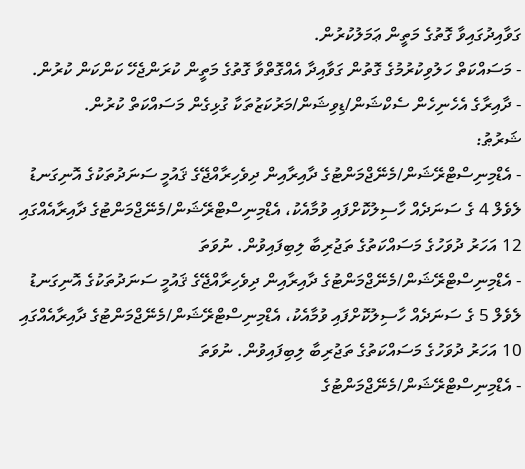ގަވާއިދުގައިވާ ގޮތުގެ މަތީން ޢަމަލުކުރުން.
- މަސައްކަތް ހަލުވިކުރުމުގެ ގޮތުން ގަވާއިދާ އެއްގޮތްވާ ގޮތުގެ މަތީން ކުރަންޖެހޭ ކަންކަން ކުރުން.
- ދާއިރާގެ އެހެނިހެން ސެކްޝަން/ޑިވިޝަން/މަރުކަޒުތަކާ ގުޅިގެން މަސައްކަތް ކުރުން.
ޝަރުޠު:
- އެޑްމިނިސްޓްރޭޝަން/މެނޭޖްމަންޓުގެ ދާއިރާއިން ދިވެހިރާއްޖޭގެ ޤައުމީ ސަނަދުތަކުގެ އޮނިގަނޑު ލެވެލް 4 ގެ ސަނަދެއް ހާސިލުކޮށްފައި ވުމާއެކު، އެޑްމިނިސްޓްރޭޝަން/މެނޭޖްމަންޓުގެ ދާއިރާއެއްގައި 12 އަހަރު ދުވަހުގެ މަސައްކަތުގެ ތަޖުރިބާ ލިބިފައިވުން. ނުވަތަ
- އެޑްމިނިސްޓްރޭޝަން/މެނޭޖްމަންޓުގެ ދާއިރާއިން ދިވެހިރާއްޖޭގެ ޤައުމީ ސަނަދުތަކުގެ އޮނިގަނޑު ލެވެލް 5 ގެ ސަނަދެއް ހާސިލުކޮށްފައި ވުމާއެކު، އެޑްމިނިސްޓްރޭޝަން/މެނޭޖްމަންޓުގެ ދާއިރާއެއްގައި 10 އަހަރު ދުވަހުގެ މަސައްކަތުގެ ތަޖުރިބާ ލިބިފައިވުން. ނުވަތަ
- އެޑްމިނިސްޓްރޭޝަން/މެނޭޖްމަންޓުގެ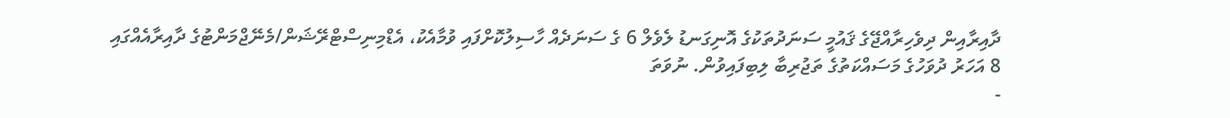ދާއިރާއިން ދިވެހިރާއްޖޭގެ ޤައުމީ ސަނަދުތަކުގެ އޮނިގަނޑު ލެވެލް 6 ގެ ސަނަދެއް ހާސިލުކޮށްފައި ވުމާއެކު، އެޑްމިނިސްޓްރޭޝަން/މެނޭޖްމަންޓުގެ ދާއިރާއެއްގައި 8 އަހަރު ދުވަހުގެ މަސައްކަތުގެ ތަޖުރިބާ ލިބިފައިވުން. ނުވަތަ
-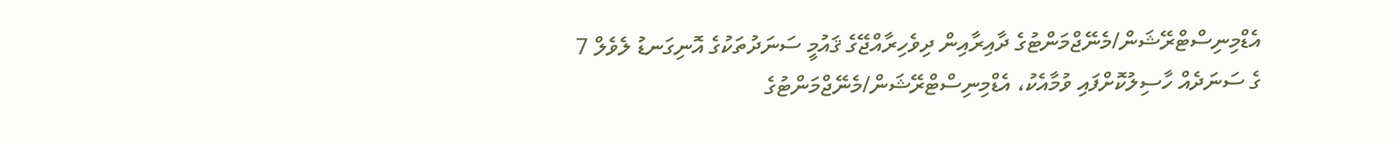އެޑްމިނިސްޓްރޭޝަން/މެނޭޖްމަންޓުގެ ދާއިރާއިން ދިވެހިރާއްޖޭގެ ޤައުމީ ސަނަދުތަކުގެ އޮނިގަނޑު ލެވެލް 7 ގެ ސަނަދެއް ހާސިލުކޮށްފައި ވުމާއެކު، އެޑްމިނިސްޓްރޭޝަން/މެނޭޖްމަންޓުގެ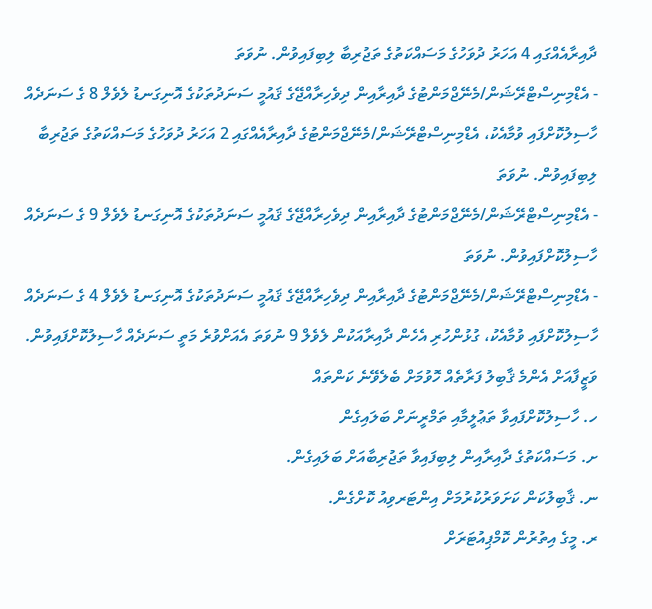ދާއިރާއެއްގައި 4 އަހަރު ދުވަހުގެ މަސައްކަތުގެ ތަޖުރިބާ ލިބިފައިވުން. ނުވަތަ
- އެޑްމިނިސްޓްރޭޝަން/މެނޭޖްމަންޓުގެ ދާއިރާއިން ދިވެހިރާއްޖޭގެ ޤައުމީ ސަނަދުތަކުގެ އޮނިގަނޑު ލެވެލް 8 ގެ ސަނަދެއް ހާސިލުކޮށްފައި ވުމާއެކު، އެޑްމިނިސްޓްރޭޝަން/މެނޭޖްމަންޓުގެ ދާއިރާއެއްގައި 2 އަހަރު ދުވަހުގެ މަސައްކަތުގެ ތަޖުރިބާ ލިބިފައިވުން. ނުވަތަ
- އެޑްމިނިސްޓްރޭޝަން/މެނޭޖްމަންޓުގެ ދާއިރާއިން ދިވެހިރާއްޖޭގެ ޤައުމީ ސަނަދުތަކުގެ އޮނިގަނޑު ލެވެލް 9 ގެ ސަނަދެއް ހާސިލުކޮށްފައިވުން. ނުވަތަ
- އެޑްމިނިސްޓްރޭޝަން/މެނޭޖްމަންޓުގެ ދާއިރާއިން ދިވެހިރާއްޖޭގެ ޤައުމީ ސަނަދުތަކުގެ އޮނިގަނޑު ލެވެލް 4 ގެ ސަނަދެއް ހާސިލުކޮށްފައި ވުމާއެކު، ގުޅުންހުރި އެހެން ދާއިރާއަކުން ލެވެލް 9 ނުވަތަ އެއަށްވުރެ މަތީ ސަނަދެއް ހާސިލުކޮށްފައިވުން.
ވަޒީފާއަށް އެންމެ ޤާބިލު ފަރާތެއް ހޮވުމަށް ބެލެވޭނެ ކަންތައް
ހ. ހާސިލުކޮށްފައިވާ ތަޢުލީމާއި ތަމްރީނަށް ބަލައިގެން
ށ. މަސައްކަތުގެ ދާއިރާއިން ލިބިފައިވާ ތަޖުރިބާއަށް ބަލައިގެން.
ނ. ޤާބިލުކަން ކަށަވަރުކުރުމަށް އިންޓަރވިއު ކޮށްގެން.
ރ. މީގެ އިތުރުން ކޮމްޕިއުޓަރަށް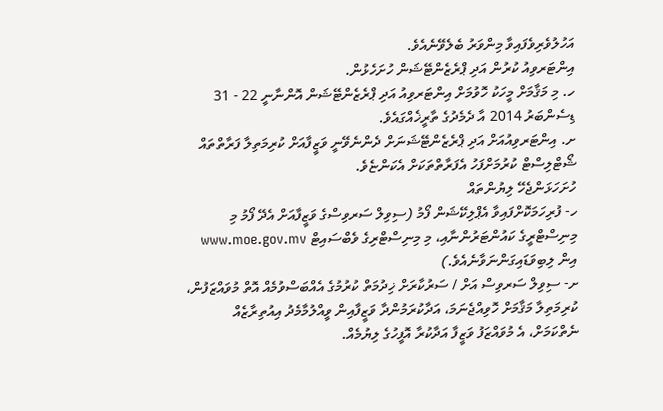އަހުލުވެރިވެފައިވާ މިންވަރު ބެލެވޭނެއެވެ.
އިންޓަރވިއު ކުރުން އަދި ޕްރެޒެންޓޭޝަން ހުށަހެޅުން.
ހ. މި މަޤާމަށް މީހަކު ހޮވުމަށް އިންޓަރވިއު އަދި ޕްރެޒެންޓޭޝަން އޮންނާނީ 22 - 31 ޑިސެންބަރު 2014 އާ ދެމެދުގެ ތާރީޚެއްގައެވެ.
ށ. އިންޓަރވިއުއަށް އަދި ޕްރެޒެންޓޭޝަނަށް ދެންނެވޭނީ ވަޒީފާއަށް ކުރިމަތިލާ ފަރާތްތައް ޝޯޓްލިސްޓް ކުރުމަށްފަހު އެފަރާތްތަކަށް އެކަންޏެވެ.
ހުށަހަޅަންޖެހޭ ލިޔުންތައް
ހ- ފުރިހަމަކޮށްފައިވާ އެޕްލިކޭޝަން ފޯމު (ސިވިލް ސަރވިސްގެ ވަޒީފާއަށް އެދޭ ފޯމު މި މިނިސްޓްރީގެ ކައުންޓަރުންނާއި، މި މިނިސްޓްރިގެ ވެބްސައިޓް www.moe.gov.mv އިން ލިބިވަޑައިގަންނަވާނެއެވެ.)
ށ- ސިވިލް ސަރވިސް އަށް / ސަރުކާރަށް ޚިދުމަތް ކުރުމުގެ އެއްބަސްވުމެއް އޮތް މުވައްޒަފުން، ކުރިމަތިލާ މަޤާމަށް ހޮވިއްޖެނަމަ، އަދާކުރަމުންދާ ވަޒީފާއިން ވީއްލުމާމެދު އިއުތިރާޒެއް ނެތްކަމަށް، އެ މުވައްޒަފު ވަޒީފާ އަދާކުރާ އޮފީހުގެ ލިޔުމެއް.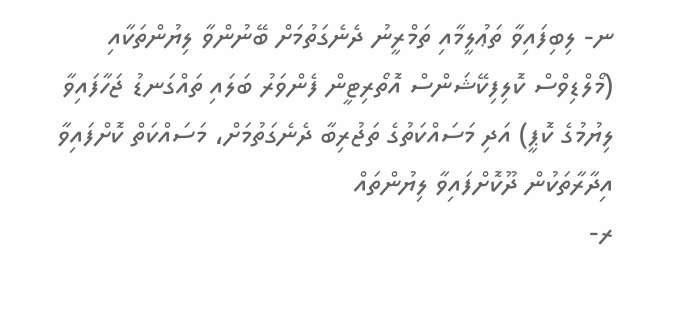ނ- ލިބިފައިވާ ތަޢުލީމާއި ތަމްރީނު ދެނެގަތުމަށް ބޭނުންވާ ލިޔުންތަކާއި (މޯލްޑިވްސް ކޮލިފިކޭޝަންސް އޮތޯރިޓީން ފެންވަރު ބަލައި ތައްގަނޑު ޖަހާފައިވާ ލިޔުމުގެ ކޮޕީ) އަދި މަސައްކަތުގެ ތަޖުރިބާ ދެނެގަތުމަށް، މަސައްކަތް ކޮށްފައިވާ އިދާރާތަކުން ދޫކޮށްފައިވާ ލިޔުންތައް
ރ-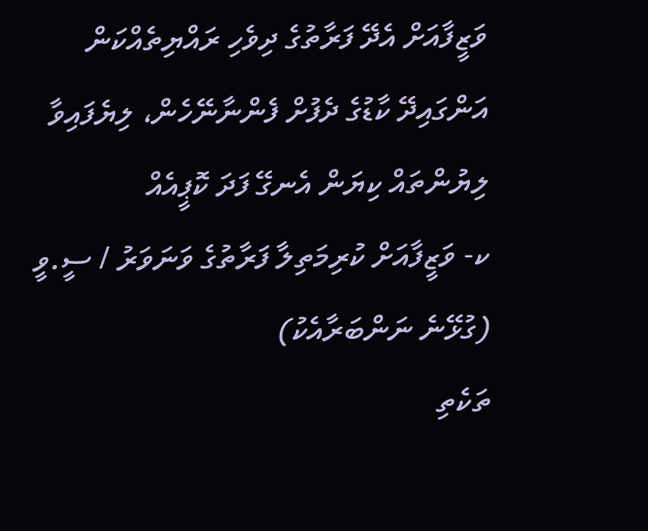ވަޒީފާއަށް އެދޭ ފަރާތުގެ ދިވެހި ރައްޔިތެއްކަން އަންގައިދޭ ކާޑުގެ ދެފުށް ފެންނާނޭހެން، ލިޔެފައިވާ ލިޔުންތައް ކިޔަން އެނގޭ ފަދަ ކޮޕީއެއް
ކ- ވަޒީފާއަށް ކުރިމަތިލާ ފަރާތުގެ ވަނަވަރު / ސީ.ވީ (ގުޅޭނެ ނަންބަރާއެކު)
ތަކެތި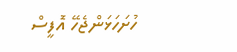ހުށަހަޅަންޖެހޭ އޮފީސް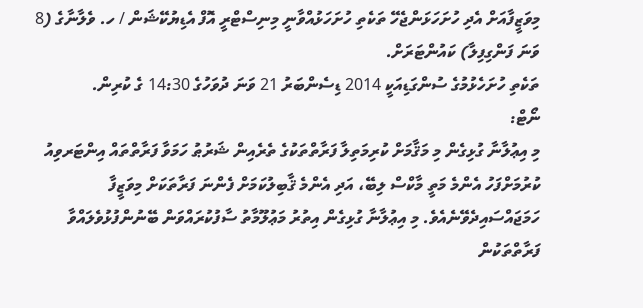މިވަޒީފާއަށް އެދި ހުށަހަޅަންޖެހޭ ތަކެތި ހުށަހަޅުއްވާނީ މިނިސްޓްރީ އޮފް އެޑިޔުކޭޝަން / ހ. ވެލާނާގެ (8 ވަނަ ފަންގިފިލާ) ކައުންޓަރަށް.
ތަކެތި ހުށަހެޅުމުގެ ސުންގަޑިއަކީ 2014 ޑިސެންބަރު 21 ވަނަ ދުވަހުގެ 14:30 ގެ ކުރިން.
ނޯޓް:
މި އިޢުލާނާ ގުޅިގެން މި މަޤާމަށް ކުރިމަތިލާ ފަރާތްތަކުގެ ތެރެއިން ޝަރުޠު ހަމަވާ ފަރާތްތައް އިންޓަރވިއު ކުރުމަށްފަހު އެންމެ މަތީ މާކްސް ލިބޭ، އަދި އެންމެ ޤާބިލުކަމަށް ފެންނަ ފަރާތަކަށް މިވަޒީފާ ހަމަޖައްސައިދެވޭނެއެވެ. މި އިޢުލާނާ ގުޅިގެން އިތުރު މަޢުލޫމާތު ސާފުކުރައްވަން ބޭނުންފުޅުވެލައްވާ ފަރާތްތަކުން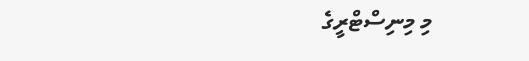މި މިނިސްޓްރީގެ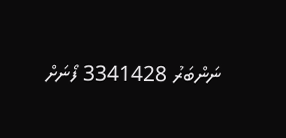ނަންބަރު 3341428 ފޯނަށް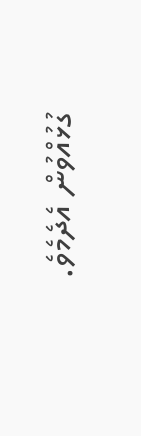ގުޅުއްވުން އެދެމެވެ.